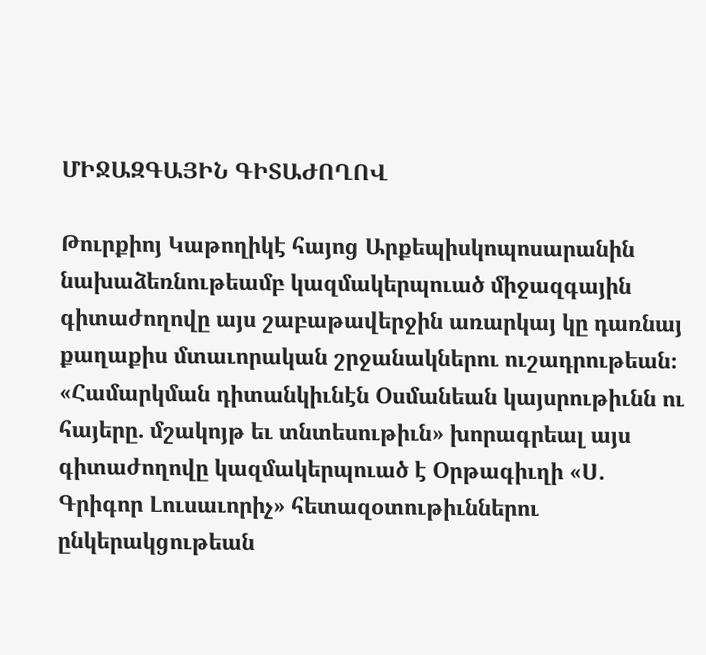ՄԻՋԱԶԳԱՅԻՆ ԳԻՏԱԺՈՂՈՎ

Թուրքիոյ Կաթողիկէ հայոց Արքեպիսկոպոսարանին նախաձեռնութեամբ կազմակերպուած միջազգային գիտաժողովը այս շաբաթավերջին առարկայ կը դառնայ քաղաքիս մտաւորական շրջանակներու ուշադրութեան։ «Համարկման դիտանկիւնէն Օսմանեան կայսրութիւնն ու հայերը. մշակոյթ եւ տնտեսութիւն» խորագրեալ այս գիտաժողովը կազմակերպուած է Օրթագիւղի «Ս. Գրիգոր Լուսաւորիչ» հետազօտութիւններու ընկերակցութեան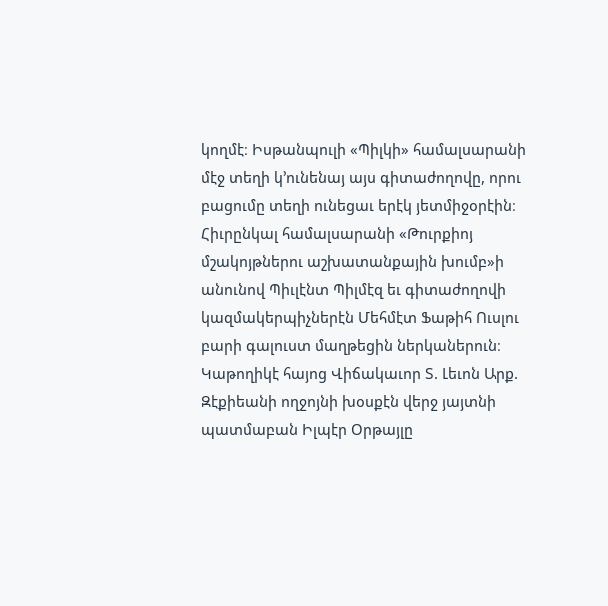կողմէ։ Իսթանպուլի «Պիլկի» համալսարանի մէջ տեղի կ՚ունենայ այս գիտաժողովը, որու բացումը տեղի ունեցաւ երէկ յետմիջօրէին։ Հիւրընկալ համալսարանի «Թուրքիոյ մշակոյթներու աշխատանքային խումբ»ի անունով Պիւլէնտ Պիլմէզ եւ գիտաժողովի կազմակերպիչներէն Մեհմէտ Ֆաթիհ Ուսլու բարի գալուստ մաղթեցին ներկաներուն։ Կաթողիկէ հայոց Վիճակաւոր Տ. Լեւոն Արք. Զէքիեանի ողջոյնի խօսքէն վերջ յայտնի պատմաբան Իլպէր Օրթայլը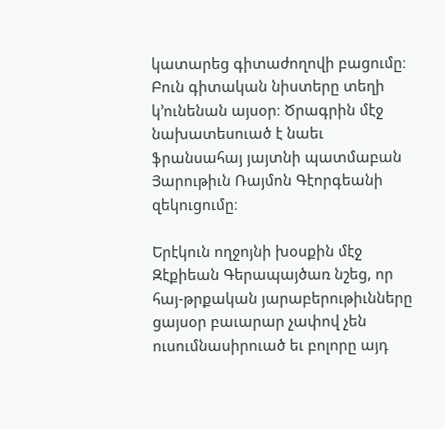կատարեց գիտաժողովի բացումը։ Բուն գիտական նիստերը տեղի կ՚ունենան այսօր։ Ծրագրին մէջ նախատեսուած է նաեւ ֆրանսահայ յայտնի պատմաբան Յարութիւն Ռայմոն Գէորգեանի զեկուցումը։

Երէկուն ողջոյնի խօսքին մէջ Զէքիեան Գերապայծառ նշեց, որ հայ-թրքական յարաբերութիւնները ցայսօր բաւարար չափով չեն ուսումնասիրուած եւ բոլորը այդ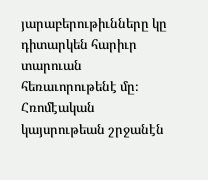յարաբերութիւնները կը դիտարկեն հարիւր տարուան հեռաւորութենէ մը։ Հռոմէական կայսրութեան շրջանէն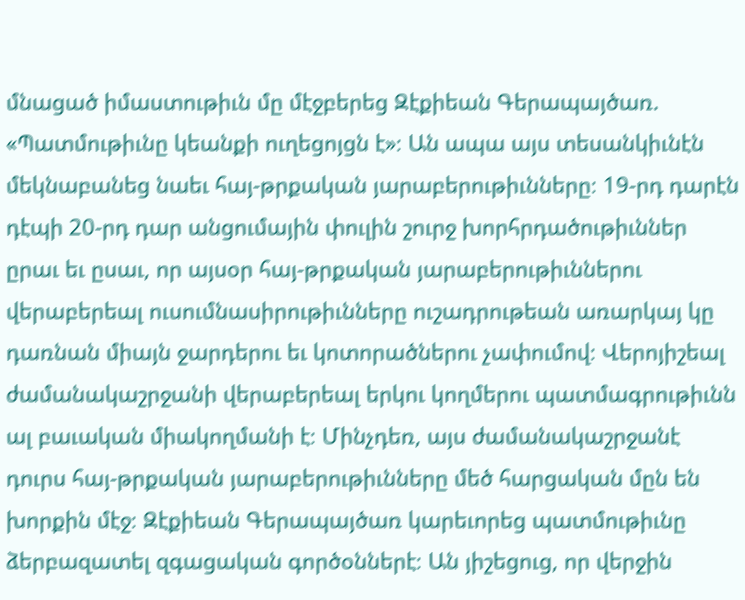մնացած իմաստութիւն մը մէջբերեց Զէքիեան Գերապայծառ. «Պատմութիւնը կեանքի ուղեցոյցն է»։ Ան ապա այս տեսանկիւնէն մեկնաբանեց նաեւ հայ-թրքական յարաբերութիւնները։ 19-րդ դարէն դէպի 20-րդ դար անցումային փուլին շուրջ խորհրդածութիւններ ըրաւ եւ ըսաւ, որ այսօր հայ-թրքական յարաբերութիւններու վերաբերեալ ուսումնասիրութիւնները ուշադրութեան առարկայ կը դառնան միայն ջարդերու եւ կոտորածներու չափումով։ Վերոյիշեալ ժամանակաշրջանի վերաբերեալ երկու կողմերու պատմագրութիւնն ալ բաւական միակողմանի է։ Մինչդեռ, այս ժամանակաշրջանէ դուրս հայ-թրքական յարաբերութիւնները մեծ հարցական մըն են խորքին մէջ։ Զէքիեան Գերապայծառ կարեւորեց պատմութիւնը ձերբազատել զգացական գործօններէ։ Ան յիշեցուց, որ վերջին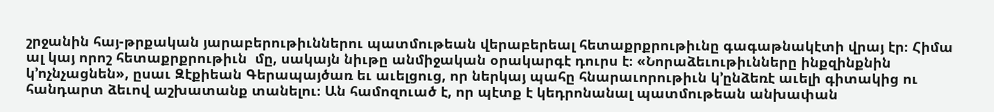շրջանին հայ-թրքական յարաբերութիւններու պատմութեան վերաբերեալ հետաքրքրութիւնը գագաթնակէտի վրայ էր։ Հիմա ալ կայ որոշ հետաքրքրութիւն  մը, սակայն նիւթը անմիջական օրակարգէ դուրս է։ «Նորաձեւութիւնները ինքզինքնին կ՚ոչնչացնեն», ըսաւ Զէքիեան Գերապայծառ եւ աւելցուց, որ ներկայ պահը հնարաւորութիւն կ՚ընձեռէ աւելի գիտակից ու հանդարտ ձեւով աշխատանք տանելու։ Ան համոզուած է, որ պէտք է կեդրոնանալ պատմութեան անխափան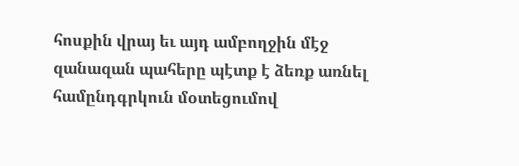հոսքին վրայ եւ այդ ամբողջին մէջ զանազան պահերը պէտք է ձեռք առնել համընդգրկուն մօտեցումով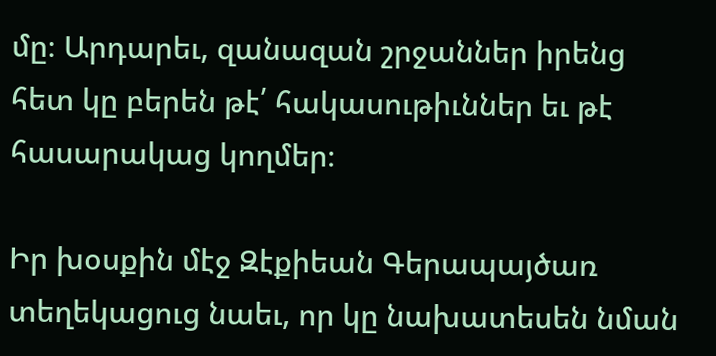մը։ Արդարեւ, զանազան շրջաններ իրենց հետ կը բերեն թէ՛ հակասութիւններ եւ թէ հասարակաց կողմեր։

Իր խօսքին մէջ Զէքիեան Գերապայծառ տեղեկացուց նաեւ, որ կը նախատեսեն նման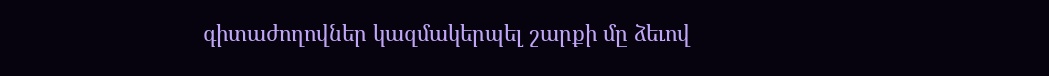գիտաժողովներ կազմակերպել շարքի մը ձեւով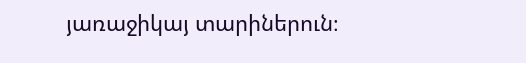յառաջիկայ տարիներուն։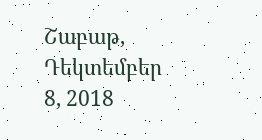Շաբաթ, Դեկտեմբեր 8, 2018